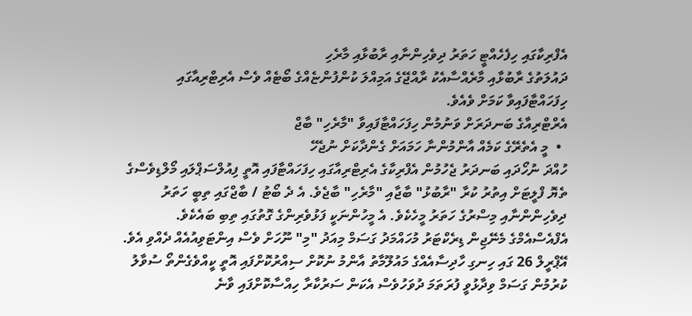އެފްރިކާގައި ހިފެހެއްޓީ ހަތަރު ދިވެހިންނާއި ރާބުޅާއި މާރެހި
ދައުލަތުގެ ރާބުޅާއި މާރެއްސާއެކު ރާއްޖޭގެ އަމިއްލަ ކުންފުންޏެއްގެ ބޯޓެއް ވެސް އެރިޓްރިއާގައި ހިފަހައްޓާފައިވާ ކަމަށް ވެއެވެ.
އެރްޓްރިއާގެ ބަނދަރަށް ވަނުމުން ހިފަހައްޓާފައިވާ "މާރެހި" ބާޖް
  •  މީ އެތެރޭގެ ކަމެއް އާންމުންނާ ހަމައަށް ގެންދާކަށް ނުޖެހޭ
ހުއްދަ ނުހޯދައި ބަނދަރު ޖެހުމުން އެފްރިކާގެ އެރިޓްރިއާގައި ހިފަހައްޓާފައި އޮތީ ފިއުލްސަޕްލައި މޯލްޑިވެސްގެ ތެޔޮ ފްލީޓަށް އިތުރު ކުރާ "ރާބުޅު" ބާޖާއި "މާރެހި" ބާޖެވެ. އެ ދެ ބޯޓު / ބާޖްގައި ތިބީ ހަތަރު ދިވެހިންންނާއި މިސްރުގެ ހަތަރު މީހެކެވެ. އެ މީހުންނަކީ ފަޅުވެރިންގެ ގޮތުގައި ތިބި ބައެކެވެ.
އެފްއެސްއެމްގެ މެނޭޖިން ޑިރެކްޓަރު މުހައްމަދު ގަސަމް މިއަދު "މި" ނޫހަށް ވެސް އިންޓަވިއުއެއް ދެއްވި އެވެ. އޭޕްރީލް 26 ގައި ހިނގި ހާދިސާއެއްގެ މައުލޫމާތު އާންމު ނުކޮށް ސިއްރުކޮށްފައި އޮތީ ކީއްވެގެންތޯ ސުވާލު ކުރުމުން ގަސަމް ވިދާޅުވީ ފުރަތަމަ ދުވަހުވެސް އެކަން ސަރުކާރާ ހިއްސާކޮށްފައި ވާނެ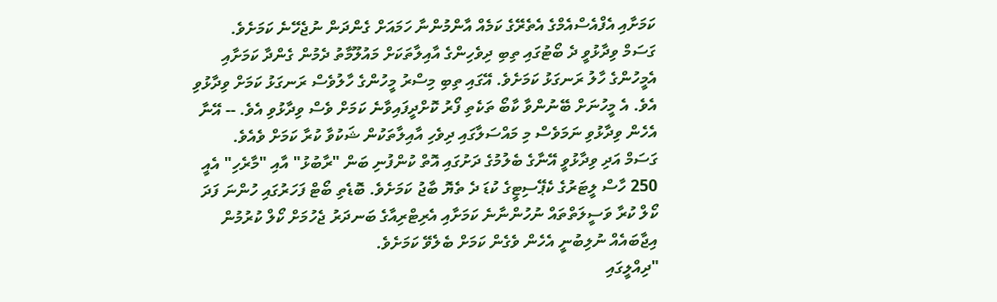ކަމަށާއި އެފްއެސްއެމްގެ އެތެރޭގެ ކަމެއް އާންމުންނާ ހަމައަށް ގެންދަން ނުޖެހޭނެ ކަމަށެވެ.
ގަސަމް ވިދާޅުވީ ދެ ބޯޓުގައި ތިބި ދިވެހިންގެ އާއިލާތަކަށް މައުލޫމާތު ދެމުން ގެންދާ ކަމަށާއި އެމީހުންގެ ހާލު ރަނގަޅު ކަމަށެވެ. އޭގައި ތިބި މިސްރު މީހުންގެ ހާލުވެސް ރަނގަޅު ކަމަށް ވިދާޅުވި އެވެ. އެ މީހުނަށް ބޭނުންވާ ކާބޯ ތަކެތި ފޯރު ކޮށްދީފައިވާނެ ކަމަށް ވެސް ވިދާޅުވި އެވެ. -- އޭނާ އެހެން ވިދާޅުވި ނަމަވެސް މި މައްސަލާގައި ދިވެހި އާއިލާތަކުން ޝަކުވާ ކުރާ ކަމަށް ވެއެވެ.
ގަސަމް އަދި ވިދާޅުވީ އޭނާގެ ބެލުމުގެ ދަށުގައި އޮތް ކުންފުނި ބަން "ރާބުޅު" އާއި "މާރެހި" އެއީ 250 ހާސް ލީޓަރުގެ ކެޕޭސިޓީގެ ކުޑަ ދެ ތެޔޮ ބާޖު ކަމަށެވެ. ބޮޑެތި ބޯޓް ފަހަރުގައި ހުންނަ ފަދަ ކޯލް ކުރާ ވަސީލަތްތައް ނުހުންނާނެ ކަމަށާއި އެރިޓްރިއާގެ ބަނދަރު ޖެހުމަށް ކޯލް ކުރުމުން އިޖާބައެއް ނުލިބުނީ އެހެން ވެގެން ކަމަށް ބެލެވޭ ކަމަށެވެ.
"ދިއްލީގައި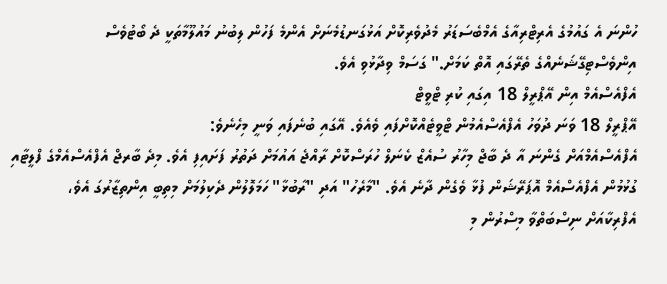ހުންނަ އެ ގައުމުގެ އެރިޓްރިއާގެ އެމްބެސަޑަރު މެދުވެރިކޮށް އަޅުގަނޑުމެނަށް އެންމެ ފަހުން ލިބުނު މައުލޫމާތަކީ ދެ ބޯޓުވެސް އިންވެސްޓިގޭޝަނެއްގެ ތެރޭގައި އޮތް ކަމަށް." ގަސަމް ވިދާޅުވި އެވެ.
އެފްއެސްއެމް އިން އޭޕްރީލް 18 އިގައި ކުރި ޓްވީޓް
އޭޕްރީލް 18 ވަނަ ދުވަހު އެފްއެސްއެމުން ޓްވީޓެއްކޮށްފައި ވެއެވެ. އޭގައި ބުނެފައި ވަނީ މިހެނެވެ:
އެފްއެސްއެމްއަށް ގެންނަ އާ ދެ ބާޖް މިހާރު ސުއެޒް ކެނަލް ހުރަސްކޮށް ރާއްޖެ އައުމަށް ދަތުރު ފަށައިފި އެވެ. މިދެ ބާރޖް އެފްއެސްއެމްގެ ފްލީޓާއި ގުޅުމުން އެފްއެސްއެމް އޮޕަރޭޝަން ފުޅާ ވެގެން ދާނެ އެވެ. "މާރެހު" އަދި "ރާބުޅާ" ހަމަލޮލުން ދެކިލުމަށް މިތިބީ އިންތިޒާރުގަ އެވެ،
އެފްރިކާއަށް ނިސްބަތްވާ މިސްރުން މި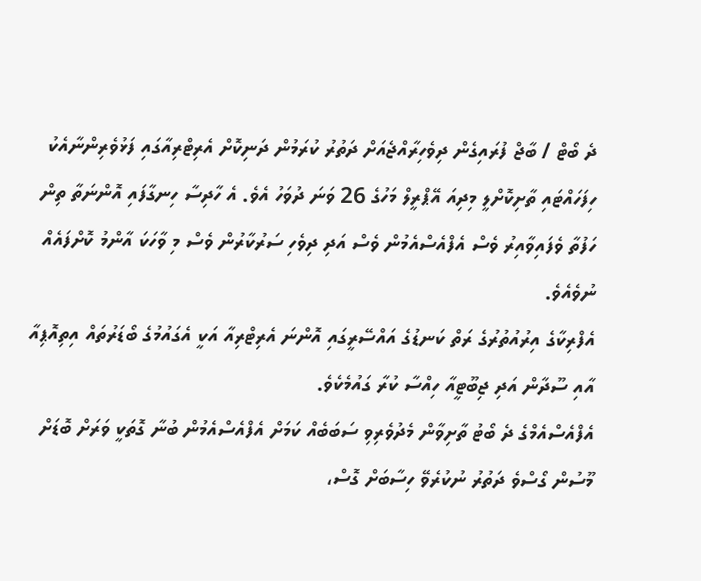ދެ ބޯޓް / ބާޖް ފުރައިގެން ދިވެހިރާއްޖެއަށް ދަތުރު ކުރަމުން ދަނިކޮށް އެރިޓްރިއާގައި ފަޅުވެރިންނާއެކު ހިފަހައްޓައި ތާށިކޮށްލީ މިދިއަ އޭޕްރީލް މަހުގެ 26 ވަނަ ދުވަހު އެވެ. އެ ހާދިސާ ހިނގާފައި އޮންނަތާ ތިން ހަފުތާ ވެފައިވާއިރު ވެސް އެފްއެސްއެމުން ވެސް އަދި ދިވެހި ސަރުކާރުން ވެސް މި ވާހަކަ އާންމު ކޮށްފައެއް ނުވެއެވެ.
އެފްރިކާގެ އިރުއުތުރުގެ ރަތް ކަނޑުގެ އައްސޭރީގައި އޮންނަ އެރިޓްރިއާ އަކީ އެގައުމުގެ ބޯޑަރުތައް އިތިއޮޕިއާ އާއި ސޫދާން އަދި ޖިބޫޓީއާ ހިއްސާ ކުރާ ގައުމެކެވެ.
އެފްއެސްއެމްގެ ދެ ބޯޓު ތާށިވާން މެދުވެރިވި ސަބަބެއް ކަމަށް އެފްއެސްއެމުން ބުނާ ގޮތަކީ ވަރަށް ބޮޑަށް މޫސުން ގޯސްވެ ދަތުރު ނުކުރެވޭ ހިސާބަށް ގޮސް،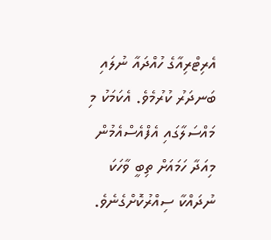އެރިޓްރިއާގެ ހުއްދައާ ނުލައި ބަނދަރު ކުރުމެވެ. އެކަމަކު މި މައްސަލާގައި އެފްއެސްއެމުން މިއަދާ ހަމައަށް ތިބީ ވާހަކަ ނުދައްކާ ސިއްރުކޮށްގެނެވެ.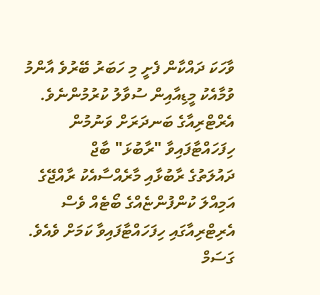ވާހަކަ ދައްކާން ފެށީ މި ހަބަރު ބޭރުވެ އާންމު ވުމާއެކު މީޑިއާއިން ސުވާލު ކުރުމުންނެވެ.
އެރްޓްރިއާގެ ބަނދަރަށް ވަނުމުން ހިފަހައްޓާފައިވާ "ރާބުޅަ" ބާޖް
ދައުލަތުގެ ރާބުޅާއި މާރެއްސާއެކު ރާއްޖޭގެ އަމިއްލަ ކުންފުންޏެއްގެ ބޯޓެއް ވެސް އެރިޓްރިއާގައި ހިފަހައްޓާފައިވާ ކަމަށް ވެއެވެ. ގަސަމް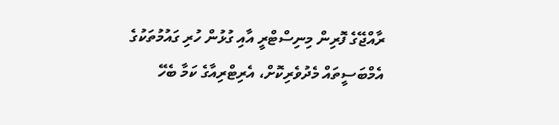ރާއްޖޭގެ ފޮރިން މިނިސްޓްރީ އާއި ގުޅުން ހުރި ގައުމުތަކުގެ އެމްބަސީތައް މެދުވެރިކޮށް، އެރިޓްރިއާގެ ކަމާ ބެހޭ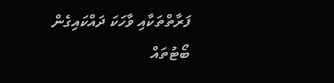ފަރާތްތަކާއި ވާހަކަ ދައްކައިގެން ބޯޓުތައް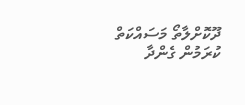ދޫކޮށްލާތޯ މަސައްކަތް ކުރަމުން ގެންދާ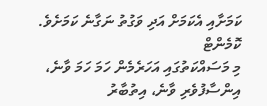ކަމަށާއި އެކަމަށް އަދި ވަގުތު ނަގާނެ ކަމަށެވެ.
ކޮމެންޓް
މި މަސައްކަތުގައި އަހަރެމެން ހަމަ ހަމަ ވާނެ، އިންސާފުވެރި ވާނެ، އިތުބާރު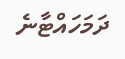ދަމަހައްޓާނެ